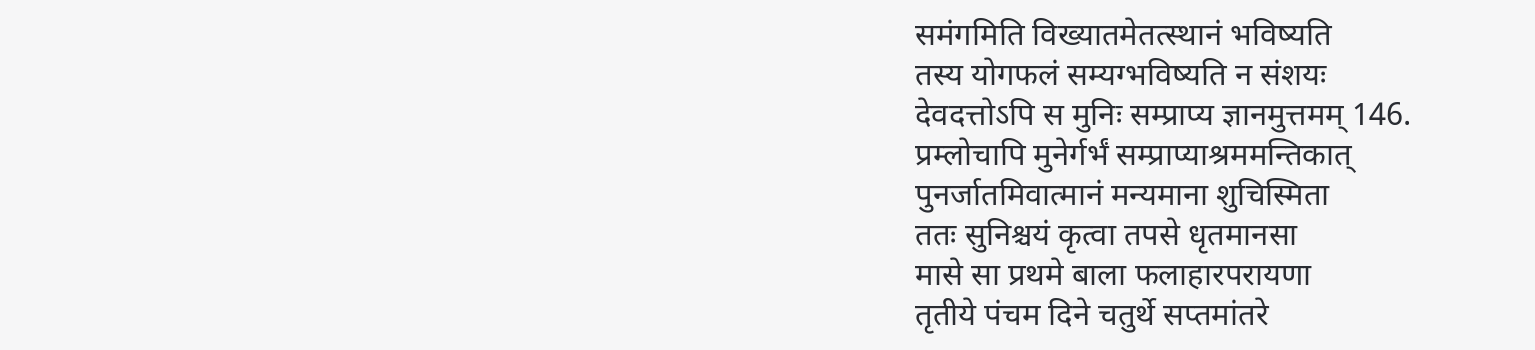समंगमिति विख्यातमेतत्स्थानं भविष्यति
तस्य योगफलं सम्यग्भविष्यति न संशयः
देवदत्तोऽपि स मुनिः सम्प्राप्य ज्ञानमुत्तमम् 146.
प्रम्लोचापि मुनेर्गर्भं सम्प्राप्याश्रममन्तिकात्
पुनर्जातमिवात्मानं मन्यमाना शुचिस्मिता
ततः सुनिश्चयं कृत्वा तपसे धृतमानसा
मासे सा प्रथमे बाला फलाहारपरायणा
तृतीये पंचम दिने चतुर्थे सप्तमांतरे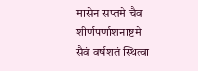मासेन सप्तमे चैव शीर्णपर्णाशनाष्टमे
सैवं वर्षशतं स्थित्वा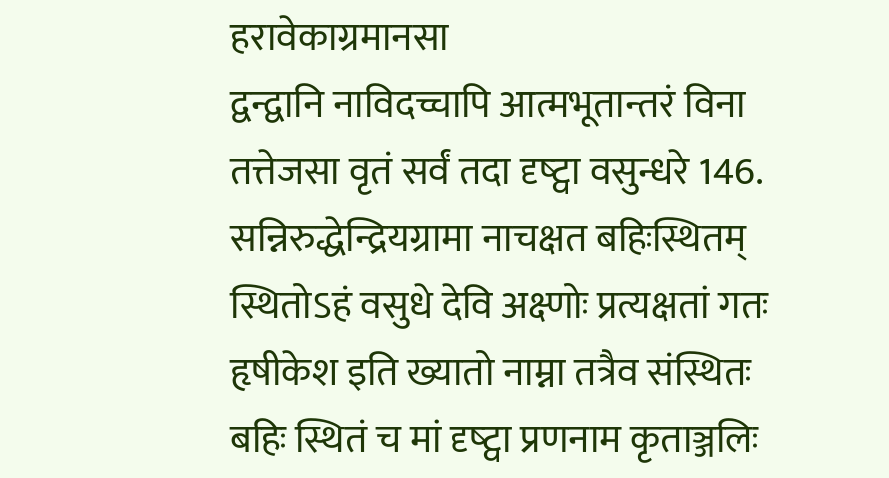हरावेकाग्रमानसा
द्वन्द्वानि नाविदच्चापि आत्मभूतान्तरं विना
तत्तेजसा वृतं सर्वं तदा दृष्ट्वा वसुन्धरे 146.
सन्निरुद्धेन्द्रियग्रामा नाचक्षत बहिःस्थितम्
स्थितोऽहं वसुधे देवि अक्ष्णोः प्रत्यक्षतां गतः
हृषीकेश इति ख्यातो नाम्ना तत्रैव संस्थितः
बहिः स्थितं च मां दृष्ट्वा प्रणनाम कृताञ्जलिः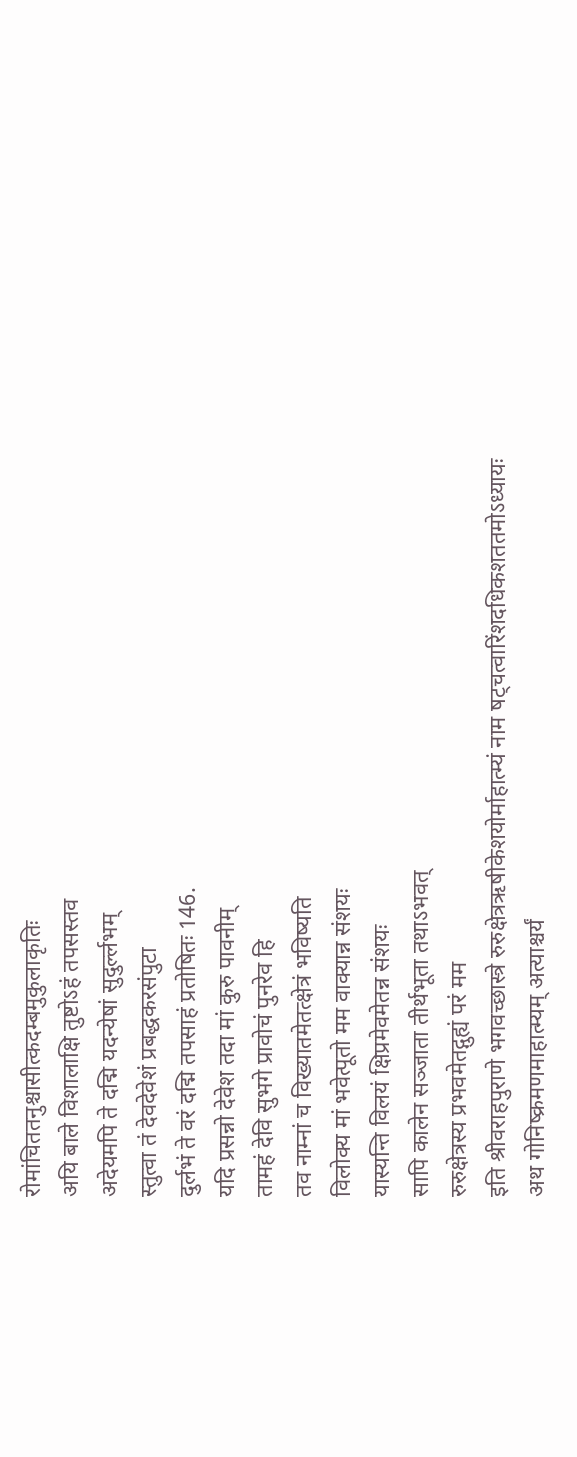रोमांचिततनुश्चासीत्कदम्बमुकुलाकृतिः
अयि बाले विशालाक्षि तुष्टोऽहं तपसस्तव
अदेयमपि ते दद्मि यदन्येषां सुदुर्ल्लभम्
स्तुत्वा तं देवदेवेशं प्रबद्धकरसंपुटा
दुर्लभं ते वरं दद्मि तपसाहं प्रतोषितः 146.
यदि प्रसन्नो देवेश तदा मां कुरु पावनीम्
तामहं देवि सुभगे प्रावोचं पुनरेव हि
तव नाम्नां च विख्यातमेतत्क्षेत्रं भविष्यति
विलोक्य मां भवेत्पूतो मम वाक्यान्न संशयः
यास्यन्ति विलयं क्षिप्रमेवमेतन्न संशयः
सापि कालेन सञ्जाता तीर्थभूता तथाऽभवत्
रुरुक्षेत्रस्य प्रभवमेतद्गुह्यं परं मम
इति श्रीवराहपुराणे भगवच्छास्त्रे रुरुक्षेत्रऋषीकेशयोर्माहात्म्यं नाम षट्चत्वारिंशदधिकशततमोऽध्यायः
अथ गोनिष्क्रमणमाहात्म्यम् अत्याश्चर्यं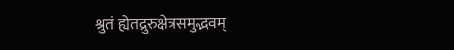श्रुतं ह्येतद्रुरुक्षेत्रसमुद्भवम्